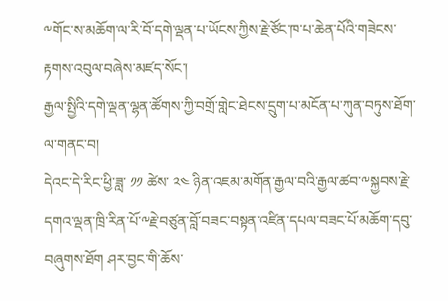༸གོང་ས་མཆོག་ལ་རི་བོ་དགེ་ལྡན་པ་ཡོངས་ཀྱིས་རྗེ་ཙོང་ཁ་པ་ཆེན་པོའི་གཟེངས་རྟགས་འབུལ་བཞེས་མཛད་སོང་།
རྒྱལ་སྤྱིའི་དགེ་ལྡན་ལྷན་ཚོགས་ཀྱི་བགྲོ་གླེང་ཐེངས་དྲུག་པ་མངོན་པ་ཀུན་བཏུས་ཐོག་ལ་གནང་བ།
དེའང་དེ་རིང་ཕྱི་ཟླ་ ༡༡ ཚེས་ ༢༤ ཉིན་འཇམ་མགོན་རྒྱལ་བའི་རྒྱལ་ཚབ་༸སྐྱབས་རྗེ་དགའ་ལྡན་ཁྲི་རིན་པོ་༸རྗེ་བཙུན་བློ་བཟང་བསྟན་འཛིན་དཔལ་བཟང་པོ་མཆོག་དབུ་བཞུགས་ཐོག ཤར་བྱང་གི་ཆོས་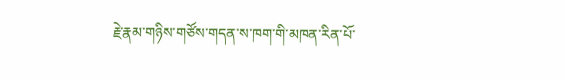རྗེ་རྣམ་གཉིས་གཙོས་གདན་ས་ཁག་གི་མཁན་རིན་པོ་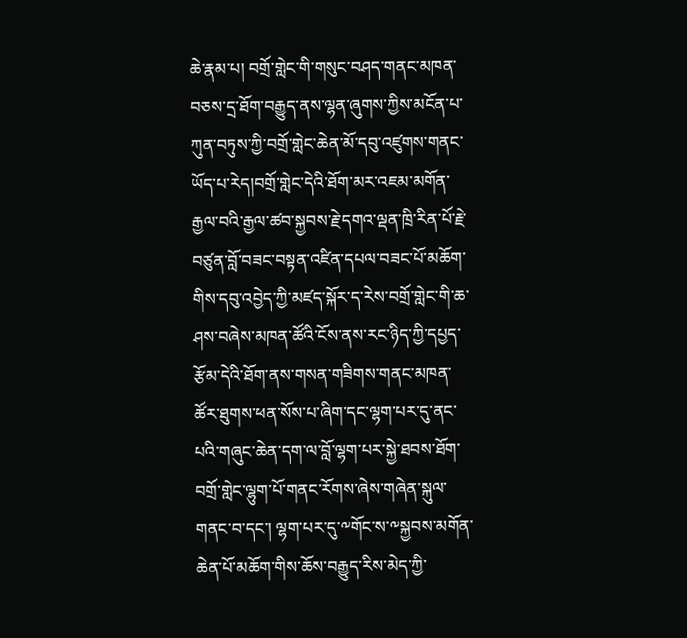ཆེ་རྣམ་པ། བགྲོ་གླེང་གི་གསུང་བཤད་གནང་མཁན་བཅས་དྲ་ཐོག་བརྒྱུད་ནས་ལྷན་ཞུགས་ཀྱིས་མངོན་པ་ཀུན་བཏུས་ཀྱི་བགྲོ་གླེང་ཆེན་མོ་དབུ་འཛུགས་གནང་ཡོད་པ་རེད།བགྲོ་གླེང་དེའི་ཐོག་མར་འཇམ་མགོན་རྒྱལ་བའི་རྒྱལ་ཚབ་སྐྱབས་རྗེ་དགའ་ལྡན་ཁྲི་རིན་པོ་རྗེ་བཙུན་བློ་བཟང་བསྟན་འཛིན་དཔལ་བཟང་པོ་མཆོག་གིས་དབུ་འབྱེད་ཀྱི་མཛད་སྐོར་ད་རེས་བགྲོ་གླེང་གི་ཆ་ཤས་བཞེས་མཁན་ཚོའི་ངོས་ནས་རང་ཉིད་ཀྱི་དཔྱད་རྩོམ་དེའི་ཐོག་ནས་གསན་གཟིགས་གནང་མཁན་ཚོར་ཐུགས་ཕན་སོས་པ་ཞིག་དང་ལྷག་པར་དུ་ནང་པའི་གཞུང་ཆེན་དག་ལ་བློ་ལྷག་པར་སྐྱེ་ཐབས་ཐོག་བགྲོ་གླེང་ལྷུག་པོ་གནང་རོགས་ཞེས་གཞེན་སྐུལ་གནང་བ་དང་། ལྷག་པར་དུ་༸གོང་ས་༸སྐྱབས་མགོན་ཆེན་པོ་མཆོག་གིས་ཆོས་བརྒྱུད་རིས་མེད་ཀྱི་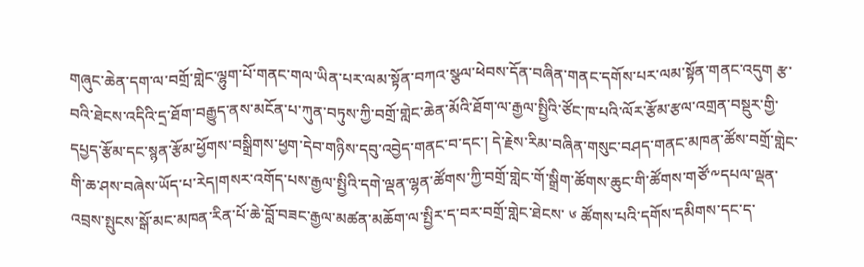གཞུང་ཆེན་དག་ལ་བགྲོ་གླེང་ལྷུག་པོ་གནང་གལ་ཡིན་པར་ལམ་སྟོན་བཀའ་སྩལ་ཕེབས་དོན་བཞིན་གནང་དགོས་པར་ལམ་སྟོན་གནང་འདུག རྩ་བའི་ཐེངས་འདིའི་དྲ་ཐོག་བརྒྱུད་ནས་མངོན་པ་ཀུན་བཏུས་ཀྱི་བགྲོ་གླེང་ཆེན་མོའི་ཐོག་ལ་རྒྱལ་སྤྱིའི་ཙོང་ཁ་པའི་ལོར་རྩོམ་རྩལ་འགྲན་བསྡུར་གྱི་དཔྱད་རྩོམ་དང་སྙན་རྩོམ་ཕྱོགས་བསྒྲིགས་ཕྱག་དེབ་གཉིས་དབུ་འབྱེད་གནང་བ་དང་། དེ་རྗེས་རིམ་བཞིན་གསུང་བཤད་གནང་མཁན་ཚོས་བགྲོ་གླེང་གི་ཆ་ཤས་བཞེས་ཡོད་པ་རེད།གསར་འགོད་པས་རྒྱལ་སྤྱིའི་དགེ་ལྡན་ལྷན་ཚོགས་ཀྱི་བགྲོ་གླེང་གོ་སྒྲིག་ཚོགས་ཆུང་གི་ཚོགས་གཙོ་༸དཔལ་ལྡན་འབྲས་སྤུངས་སྒོ་མང་མཁན་རིན་པོ་ཆེ་བློ་བཟང་རྒྱལ་མཚན་མཆོག་ལ་སྤྱིར་ད་བར་བགྲོ་གླེང་ཐེངས་ ༦ ཚོགས་པའི་དགོས་དམིགས་དང་ད་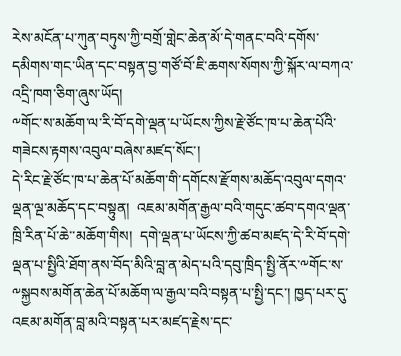རེས་མངོན་པ་ཀུན་བཏུས་ཀྱི་བགྲོ་གླེང་ཆེན་མོ་དེ་གནང་བའི་དགོས་དམིགས་གང་ཡིན་དང་བསྟན་བྱ་གཙོ་བོ་ཇི་ཆགས་སོགས་ཀྱི་སྐོར་ལ་བཀའ་འདྲི་ཁག་ཅིག་ཞུས་ཡོད།
༸གོང་ས་མཆོག་ལ་རི་བོ་དགེ་ལྡན་པ་ཡོངས་ཀྱིས་རྗེ་ཙོང་ཁ་པ་ཆེན་པོའི་གཟེངས་རྟགས་འབུལ་བཞེས་མཛད་སོང་།
དེ་རིང་རྗེ་ཙོང་ཁ་པ་ཆེན་པོ་མཆོག་གི་དགོངས་རྫོགས་མཆོད་འབུལ་དགའ་ལྡན་ལྔ་མཆོད་དང་བསྟུན།  འཇམ་མགོན་རྒྱལ་བའི་གདུང་ཚབ་དགའ་ལྡན་ཁྲི་རིན་པོ་ཆེ་་མཆོག་གིས།  དགེ་ལྡན་པ་ཡོངས་ཀྱི་ཚབ་མཛད་དེ་རི་བོ་དགེ་ལྡན་པ་སྤྱིའི་ཐོག་ནས་བོད་མིའི་བླ་ན་མེད་པའི་དབུ་ཁྲིད་སྤྱི་ནོར་༸གོང་ས་༸སྐྱབས་མགོན་ཆེན་པོ་མཆོག་ལ་རྒྱལ་བའི་བསྟན་པ་སྤྱི་དང་། ཁྱད་པར་དུ་འཇམ་མགོན་བླ་མའི་བསྟན་པར་མཛད་རྗེས་དང་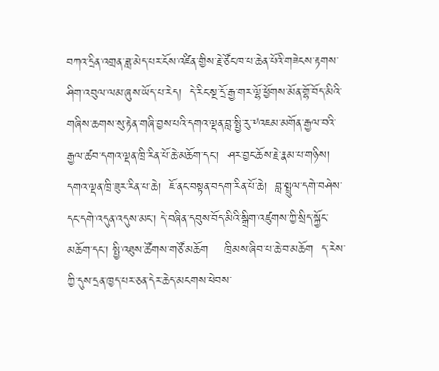བཀའ་དྲིན་འགྲན་ཟླ་མེད་པར་ངོས་འཛིན་གྱིས་རྗེ་ཙོང་ཁ་པ་ཆེན་པོའི་གཟེངས་རྟགས་ཤིག་འབུལ་ལམ་ཞུས་ཡོད་པ་རེད།  དེ་རིང་སྔ་དྲོ་རྒྱ་གར་ལྷོ་ཕྱོགས་མོན་གྷོ་བོད་མིའི་གཞིས་ཆགས་སུ་རྟེན་གཞི་བྱས་པའི་དགའ་ལྡན་བླ་སྤྱི་རུ་༸འཇམ་མགོན་རྒྱལ་བའི་རྒྱལ་ཚབ་དགའ་ལྡན་ཁྲི་རིན་པོ་ཆེ་མཆོག་དང་།  ཤར་བྱང་ཆོས་རྗེ་རྣམ་པ་གཉིས།  དགའ་ལྡན་ཁྲི་ཟུར་རིན་པ་ཆེ།  ཇོ་ནང་བསྟན་བདག་རིན་པོ་ཆེ།  བླ་སྤྲུལ་དགེ་བཤེས་དང་དགེ་འདུན་འདུས་མང་། དེ་བཞིན་དབུས་བོད་མིའི་སྒྲིག་འཛུགས་ཀྱི་སྲིད་སྐྱོང་མཆོག་དང་། སྤྱི་འཐུས་ཚོགས་གཙོ་མཆོག    ཁྲིམས་ཞིབ་པ་ཆེ་བ་མཆོག  ད་རེས་ཀྱི་དུས་དྲན་ཁྱད་པར་ཅན་དེར་ཆེད་མངགས་ཕེབས་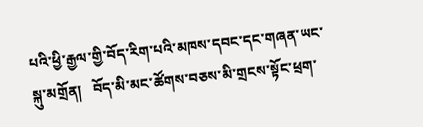པའི་ཕྱི་རྒྱལ་གྱི་བོད་རིག་པའི་མཁས་དབང་དང་གཞན་ཡང་སྐུ་མགྲོན།   བོད་མི་མང་ཚོགས་བཅས་མི་གྲངས་སྟོང་ཕྲག་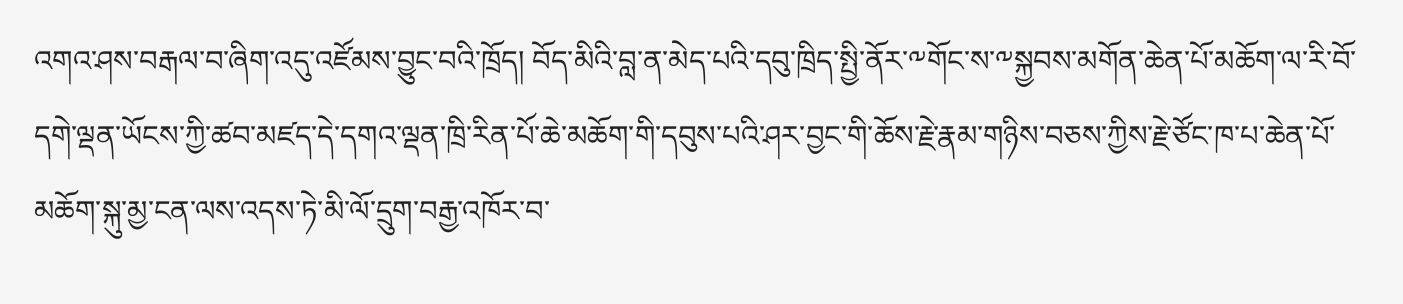འགའ་ཤས་བརྒལ་བ་ཞིག་འདུ་འཛོམས་བྱུང་བའི་ཁྲོད། བོད་མིའི་བླ་ན་མེད་པའི་དབུ་ཁྲིད་སྤྱི་ནོར་༸གོང་ས་༸སྐྱབས་མགོན་ཆེན་པོ་མཆོག་ལ་རི་བོ་དགེ་ལྡན་ཡོངས་ཀྱི་ཚབ་མཛད་དེ་དགའ་ལྡན་ཁྲི་རིན་པོ་ཆེ་མཆོག་གི་དབུས་པའི་ཤར་བྱང་གི་ཆོས་རྗེ་རྣམ་གཉིས་བཅས་ཀྱིས་རྗེ་ཙོང་ཁ་པ་ཆེན་པོ་མཆོག་སྐུ་མྱ་ངན་ལས་འདས་ཏེ་མི་ལོ་དྲུག་བརྒྱ་འཁོར་བ་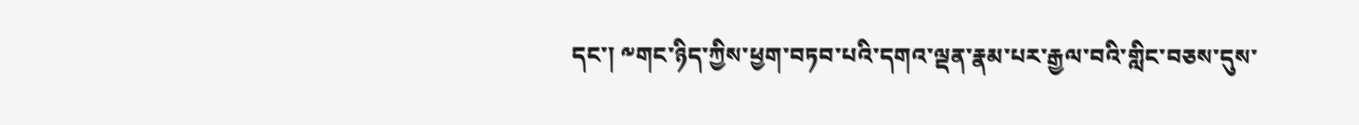དང་། ༸གང་ཉིད་ཀྱིས་ཕྱག་བཏབ་པའི་དགའ་ལྡན་རྣམ་པར་རྒྱལ་བའི་གླིང་བཅས་དུས་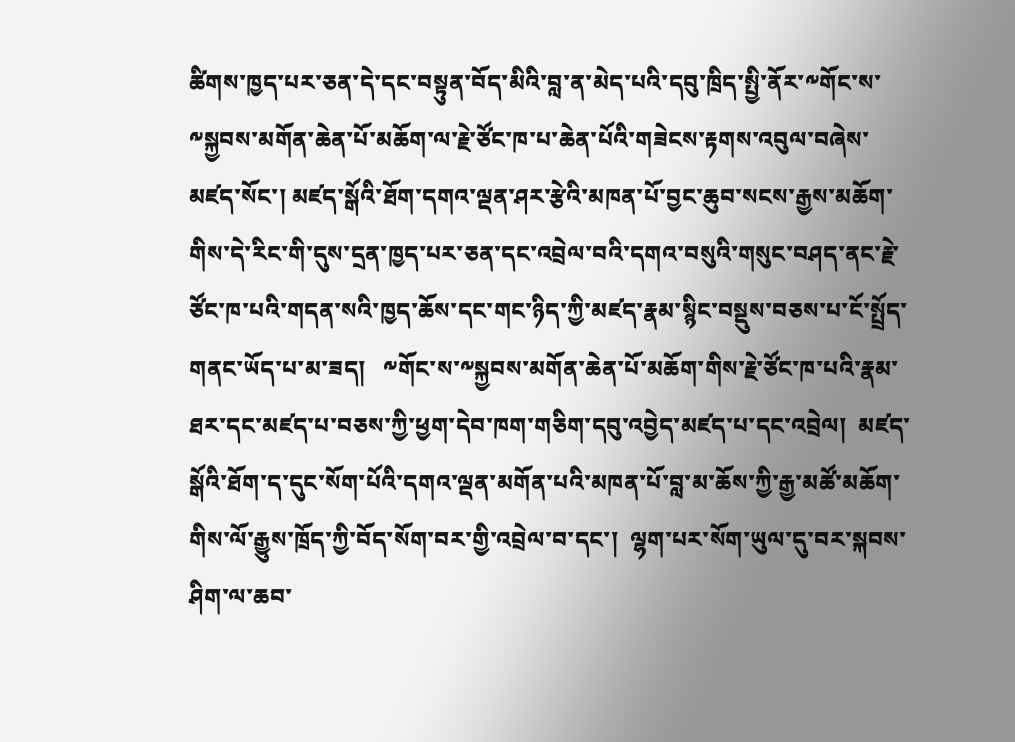ཚིགས་ཁྱད་པར་ཅན་དེ་དང་བསྟུན་བོད་མིའི་བླ་ན་མེད་པའི་དབུ་ཁྲིད་སྤྱི་ནོར་༸གོང་ས་༸སྐྱབས་མགོན་ཆེན་པོ་མཆོག་ལ་རྗེ་ཙོང་ཁ་པ་ཆེན་པོའི་གཟེངས་རྟགས་འབུལ་བཞེས་མཛད་སོང་། མཛད་སྒོའི་ཐོག་དགའ་ལྡན་ཤར་རྩེའི་མཁན་པོ་བྱང་ཆུབ་སངས་རྒྱས་མཆོག་གིས་དེ་རིང་གི་དུས་དྲན་ཁྱད་པར་ཅན་དང་འབྲེལ་བའི་དགའ་བསུའི་གསུང་བཤད་ནང་རྗེ་ཙོང་ཁ་པའི་གདན་སའི་ཁྱད་ཆོས་དང་གང་ཉིད་ཀྱི་མཛད་རྣམ་སྙིང་བསྡུས་བཅས་པ་ངོ་སྤྲོད་གནང་ཡོད་པ་མ་ཟད།   ༸གོང་ས་༸སྐྱབས་མགོན་ཆེན་པོ་མཆོག་གིས་རྗེ་ཙོང་ཁ་པའི་རྣམ་ཐར་དང་མཛད་པ་བཅས་ཀྱི་ཕྱག་དེབ་ཁག་གཅིག་དབུ་འབྱེད་མཛད་པ་དང་འབྲེལ།  མཛད་སྒོའི་ཐོག་ད་དུང་སོག་པོའི་དགའ་ལྡན་མགོན་པའི་མཁན་པོ་བླ་མ་ཆོས་ཀྱི་རྒྱ་མཚོ་མཆོག་གིས་ལོ་རྒྱུས་ཁྲོད་ཀྱི་བོད་སོག་བར་གྱི་འབྲེལ་བ་དང་།  ལྷག་པར་སོག་ཡུལ་དུ་བར་སྐབས་ཤིག་ལ་ཆབ་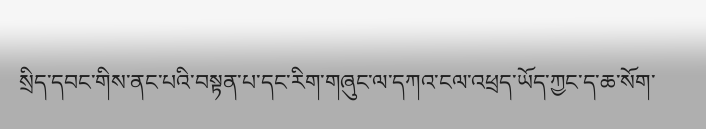སྲིད་དབང་གིས་ནང་པའི་བསྟན་པ་དང་རིག་གཞུང་ལ་དཀའ་ངལ་འཕྲད་ཡོད་ཀྱང་ད་ཆ་སོག་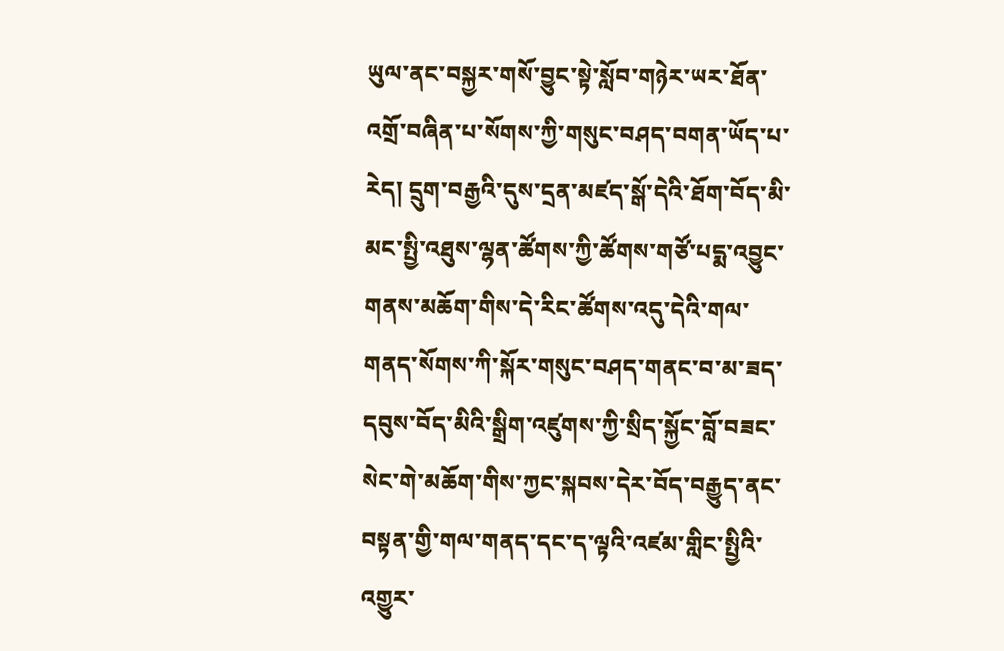ཡུལ་ནང་བསྐྱར་གསོ་བྱུང་སྟེ་སློབ་གཉེར་ཡར་ཐོན་འགྲོ་བཞིན་པ་སོགས་ཀྱི་གསུང་བཤད་བགན་ཡོད་པ་རེད། དྲུག་བརྒྱའི་དུས་དྲན་མཛད་སྒོ་དེའི་ཐོག་བོད་མི་མང་སྤྱི་འཐུས་ལྷན་ཚོགས་ཀྱི་ཚོགས་གཙོ་པདྨ་འབྱུང་གནས་མཆོག་གིས་དེ་རིང་ཚོགས་འདུ་དེའི་གལ་གནད་སོགས་ཀི་སྐོར་གསུང་བཤད་གནང་བ་མ་ཟད་དབུས་བོད་མིའི་སྒྲིག་འཛུགས་ཀྱི་སྲིད་སྐྱོང་བློ་བཟང་སེང་གེ་མཆོག་གིས་ཀྱང་སྐབས་དེར་བོད་བརྒྱུད་ནང་བསྟན་གྱི་གལ་གནད་དང་ད་ལྟའི་འཛམ་གླིང་སྤྱིའི་འགྱུར་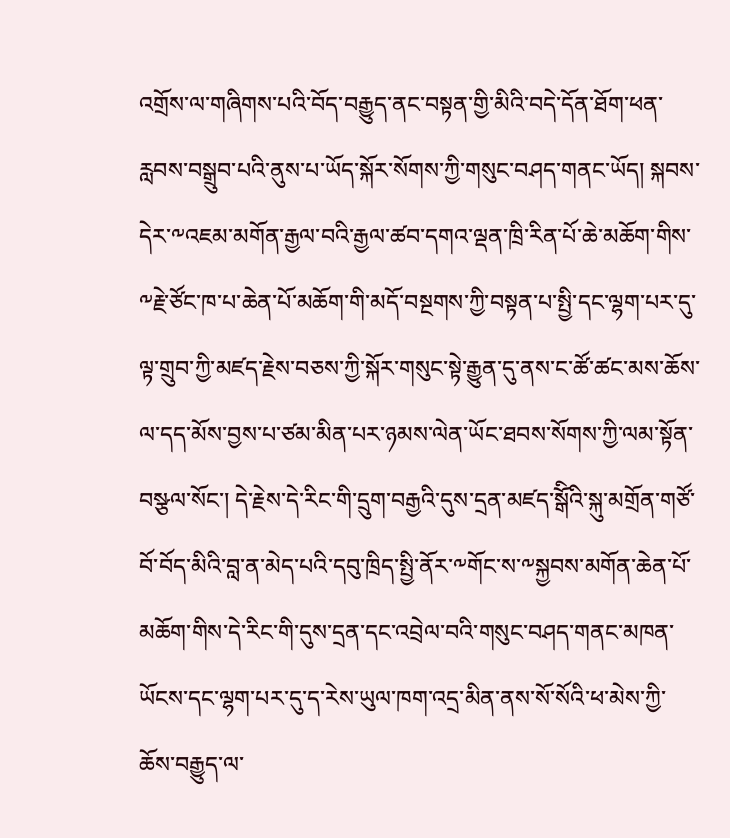འགྲོས་ལ་གཞིགས་པའི་བོད་བརྒྱུད་ནང་བསྟན་གྱི་མིའི་བདེ་དོན་ཐོག་ཕན་རླབས་བསྒྲུབ་པའི་ནུས་པ་ཡོད་སྐོར་སོགས་ཀྱི་གསུང་བཤད་གནང་ཡོད། སྐབས་དེར་༸འཇམ་མགོན་རྒྱལ་བའི་རྒྱལ་ཚབ་དགའ་ལྡན་ཁྲི་རིན་པོ་ཆེ་མཆོག་གིས་༸རྗེ་ཙོང་ཁ་པ་ཆེན་པོ་མཆོག་གི་མདོ་བསྔགས་ཀྱི་བསྟན་པ་སྤྱི་དང་ལྷག་པར་དུ་ལྟ་གྲུབ་ཀྱི་མཛད་རྗེས་བཅས་ཀྱི་སྐོར་གསུང་སྟེ་རྒྱུན་དུ་ནས་ང་ཚོ་ཚང་མས་ཆོས་ལ་དད་མོས་བྱས་པ་ཙམ་མིན་པར་ཉམས་ལེན་ཡོང་ཐབས་སོགས་ཀྱི་ལམ་སྟོན་བསྩལ་སོང་། དེ་རྗེས་དེ་རིང་གི་དྲུག་བརྒྱའི་དུས་དྲན་མཛད་སྒོིའི་སྐུ་མགྲོན་གཙོ་བོ་བོད་མིའི་བླ་ན་མེད་པའི་དབུ་ཁྲིད་སྤྱི་ནོར་༸གོང་ས་༸སྐྱབས་མགོན་ཆེན་པོ་མཆོག་གིས་དེ་རིང་གི་དུས་དྲན་དང་འབྲེལ་བའི་གསུང་བཤད་གནང་མཁན་ཡོངས་དང་ལྷག་པར་དུ་ད་རེས་ཡུལ་ཁག་འདྲ་མིན་ནས་སོ་སོའི་ཕ་མེས་ཀྱི་ཆོས་བརྒྱུད་ལ་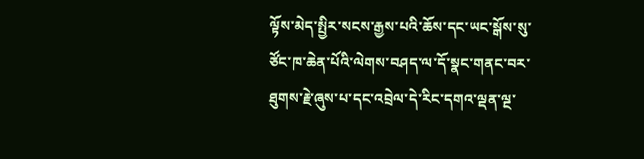ལྟོས་མེད་སྤྱིར་སངས་རྒྱས་པའི་ཆོས་དང་ཡང་སྒོས་སུ་ཙོང་ཁ་ཆེན་པོའི་ལེགས་བཤད་ལ་དོ་སྣང་གནང་བར་ཐུགས་རྗེ་ཞུས་པ་དང་འབྲེལ་དེ་རིང་དགའ་ལྡན་ལྔ་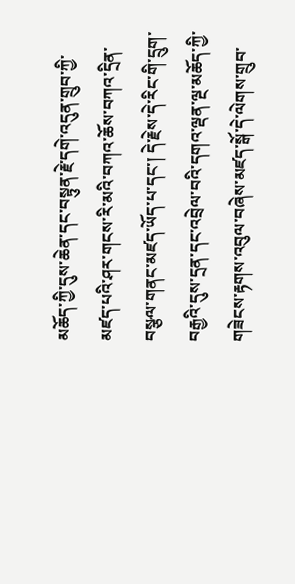མཆོད་ཀྱི་དུས་ཆེན་དང་བསྟུན་རྗེ་དགེ་འདུན་གྲུབ་ཀྱི་མཛད་པའི་ཤར་གངས་རི་མའི་བཀའ་ཆོས་བཀའ་དྲིན་བསྩལ་གནང་མཛད་ཡོད་པ་དང་། དེ་རྗེས་དེ་རིང་གི་དྲུག་བརྒྱའི་དུས་དྲན་དང་འབྲེལ་བའི་དགའ་ལྡན་ལྔ་མཆོད་ཀྱི་གཟེངས་རྟགས་འབུལ་བཞེས་མཛད་སྒོ་དེ་ལེགས་གྲུབ་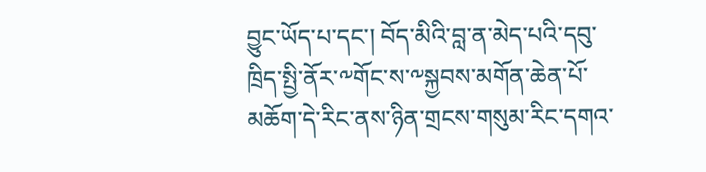བྱུང་ཡོད་པ་དང་། བོད་མིའི་བླ་ན་མེད་པའི་དབུ་ཁྲིད་སྤྱི་ནོར་༸གོང་ས་༸སྐྱབས་མགོན་ཆེན་པོ་མཆོག་དེ་རིང་ནས་ཉིན་གྲངས་གསུམ་རིང་དགའ་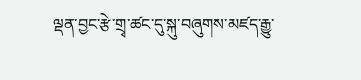ལྡན་བྱང་རྩེ་གྲྭ་ཚང་དུ་སྐུ་བཞུགས་མཛད་རྒྱུ་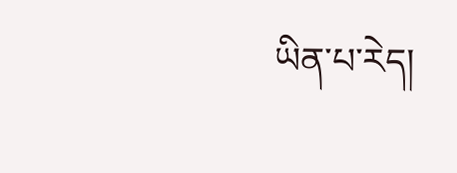ཡིན་པ་རེད།